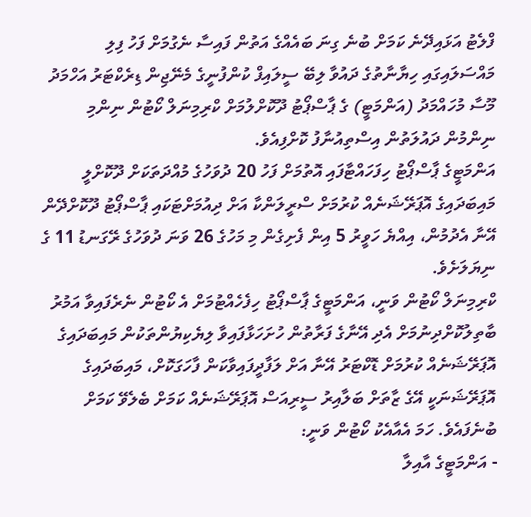ފްލެޓު އަޅައިދޭނެ ކަމަށް ބުނެ ގިނަ ބައެއްގެ އަތުން ފައިސާ ނެގުމަށް ފަހު ފިލި މައްސަލައިގައި ހިޔާނާތުގެ ދައުވާ ލިބޭ ސީލައިފް ކުންފުނީގެ މެނޭޖިން ޑިރެކްޓަރު އަހްމަދު މޫސާ މުހައްމަދު (އަންމަޓީ) ގެ ޕާސްޕޯޓު ދޫކޮށްލުމަށް ކްރިމިނަލް ކޯޓުން ނިންމި ނިންމުން ދައުލަތުން އިސްތިއުނާފު ކޮށްފިއެވެ.
އަންމަޓީގެ ޕާސްޕޯޓު ހިފަހައްޓާފައި އޮތުމަށް ފަހު 20 ދުވަހުގެ މުއްދަތަކަށް ދޫކޮށްލީ މައިބަދައިގެ އޮޕަރޭޝަނެއް ކުރުމަށް ސްރީލަންކާ އަށް ދިއުމަށްޓަކައި ޕާސްޕޯޓު ދޫކޮށްދޭން އޭނާ އެދުމުން، އިއްޔެ ހަވީރު 5 އިން ފެށިގެން މި މަހުގެ 26 ވަނަ ދުވަހުގެ ރޭގަނޑު 11 ގެ ނިޔަލަށެވެ.
ކްރިމިނަލް ކޯޓުން ވަނީ، އަންމަޓީގެ ޕާސްޕޯޓު ހިފެހެއްޓުމަށް އެ ކޯޓުން ނެރެފައިވާ އަމުރު ބާތިލުކޮށްދިނުމަށް އެދި އޭނާގެ ފަރާތުން ހުށަހަޅާފައިވާ ލިޔެކިޔުންތަކުން މައިބަދައިގެ އޮޕަރޭޝަނެއް ކުރުމަށް ޑޮކްޓަރު އޭނާ އަށް ލަފާދީފައިވާކަން ފާހަގަކޮށް، މައިބަދައިގެ އޮޕަރޭޝަނަކީ އޭގެ ޒާތަށް ބަލާއިރު ސީރިއަސް އޮޕަރޭޝަނެއް ކަމަށް ބެލެވޭ ކަމަށް ބުނެފައެވެ. ހަމަ އެއާއެކު ކޯޓުން ވަނީ:
- އަންމަޓީގެ އާއިލާ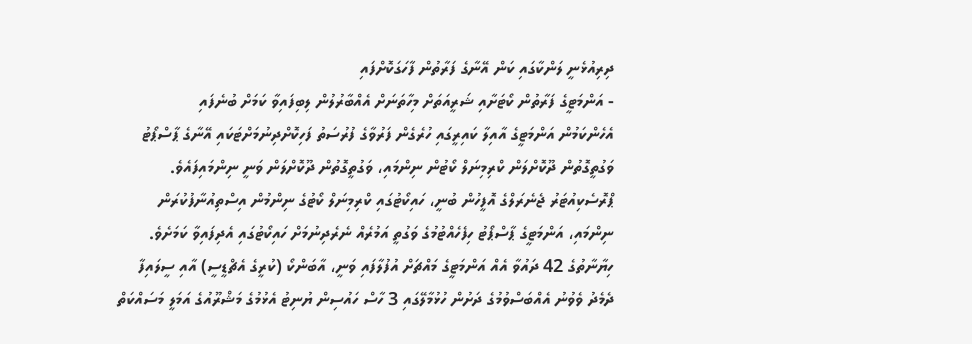ދިރިއުޅެނީ ލަންކާގައި ކަން އޭނާގެ ފަރާތުން ފާހަގަކޮށްފައި
- އަންމަޓީގެ ފަރާތުން ކޯޓަށާއި ޝަރީއަތަށް މިހާތަނަށް އެއްބާރުލުން ލިބިފައިވާ ކަމަށް ބުނެފައި
އެހެންކަމުން އަންމަޓީގެ އާއިލާ ކައިރީގައި ހުރެގެން ފަރުވާގެ ފުރުސަތު ފަހިކޮށްދިނުމަށްޓަކައި އޭނާގެ ޕާސްޕޯޓު ވަގުތީގޮތުން ދޫކޮށްލަން ކްރިމިނަލް ކޯޓުން ނިންމައި، ވަގުތީގޮތުން ދޫކޮށްލަން ވަނީ ނިންމައިފައެވެ.
ޕްރޮސެކިއުޓަރު ޖެނެރަލްގެ އޮފީހުން ބުނީ، ހައިކޯޓުގައި ކްރިމިނަލް ކޯޓުގެ ނިންމުން އިސްތިއުނާފުކުރަން ނިންމައި، އަންމަޓީގެ ޕާސްޕޯޓު ހިފެހެއްޓުމުގެ ވަގުތީ އަމުރެއް ނެރެދިނުމަށް ހައިކޯޓުގައި އެދިފައިވާ ކަމަށެވެ.
ހިޔާނާތުގެ 42 ދައުވާ އެއް އަންމަޓީގެ މައްޗަށް އުފުލާފައި ވަނީ، އާބަންކޯ (ކުރީގެ އެޗްޑީސީ) އާއި ސީލައިފާ ދެމެދު ވެވުނު އެއްބަސްވުމުގެ ދަށުން ހުޅުމާލޭގައި 3 ހާސް ހައުސިން ޔުނިޓު އެޅުމުގެ މަޝްރޫއުގެ އަމަލީ މަސައްކަތް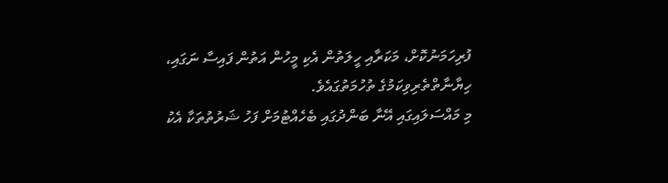ފުރިހަމަނުކޮށް، މަކަރާއި ހީލަތުން އެކި މީހުން އަތުން ފައިސާ ނަގައި، ހިޔާނާތްތެރިވިކަމުގެ ތުހުމަތުގައެވެ.
މި މައްސަލައިގައި އޭނާ ބަންދުގައި ބެހެއްޓުމަށް ފަހު ޝަރުތުތަކާ އެކު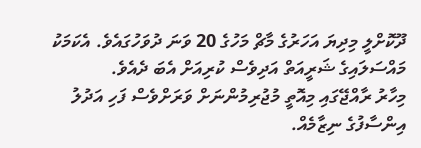ދޫކޮށްލީ މިދިޔަ އަހަރުގެ މާޗް މަހުގެ 20 ވަނަ ދުވަހުގައެވެ. އެކަމަކު މައްސަލައިގެ ޝަރީއަތް އަދިވެސް ކުރިއަށް އެބަ ދެއެވެ.
މިހާރު ރާއްޖޭގައި މިއޮތީ މުޖުރިމުންނަށް ވަރަށްވެސް ފަހި އަދުލު އިންސާފުގެ ނިޒާމެއް.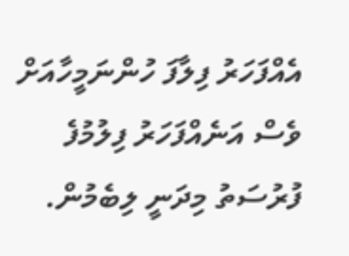އެއްފަހަރު ފިލާފަ ހުންނަމީހާއަށް ވެސް އަނެއްފަހަރު ފިލުމުފެ ފުރުސަތު މިދަނީ ލިބެމުން.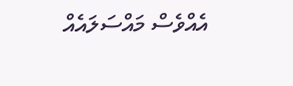އެއްވެސް މައްސަލައެއް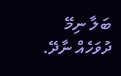ބަލާ ނިމޭ ދުވަހެއް ނާދޭ.